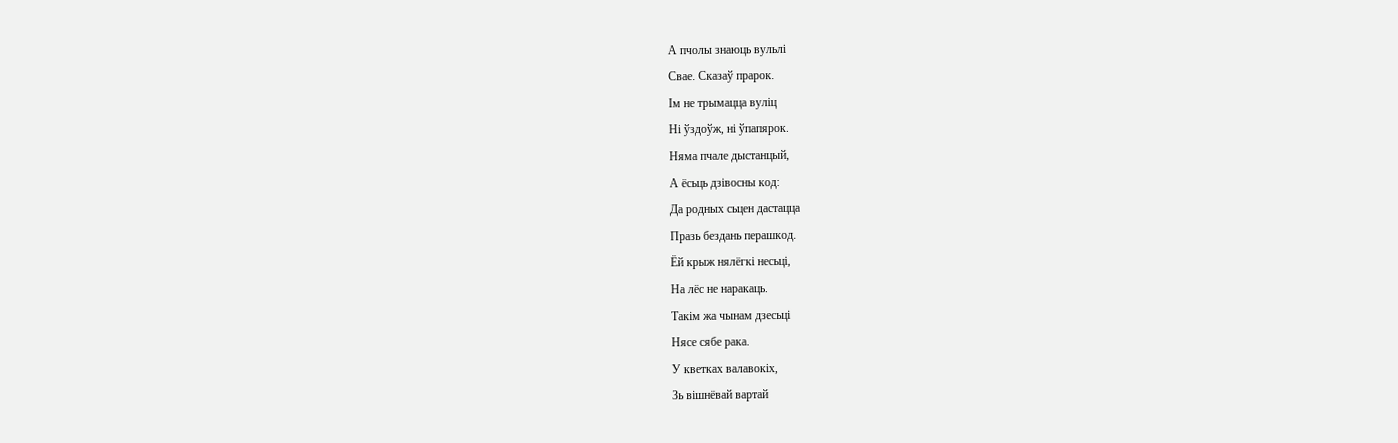А пчолы знаюць вульлі
Свае. Сказаў прарок.
Ім не трымацца вуліц
Ні ўздоўж, ні ўпапярок.
Няма пчале дыстанцый,
А ёсьць дзівосны код:
Да родных сьцен дастацца
Празь бездань перашкод.
Ёй крыж нялёгкі несьці,
На лёс не наракаць.
Такім жа чынам дзесьці
Нясе сябе рака.
У кветках валавокіх,
Зь вішнёвай вартай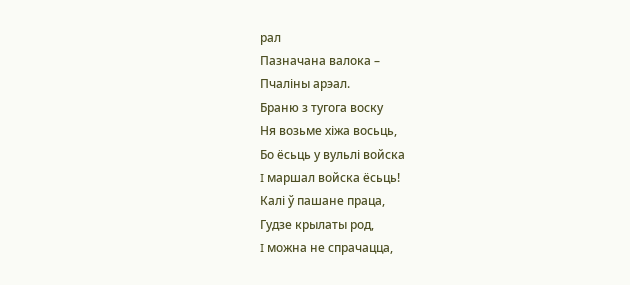рал
Пазначана валока –
Пчаліны арэал.
Браню з тугога воску
Ня возьме хіжа восьць,
Бо ёсьць у вульлі войска
I маршал войска ёсьць!
Калі ў пашане праца,
Гудзе крылаты род,
I можна не спрачацца,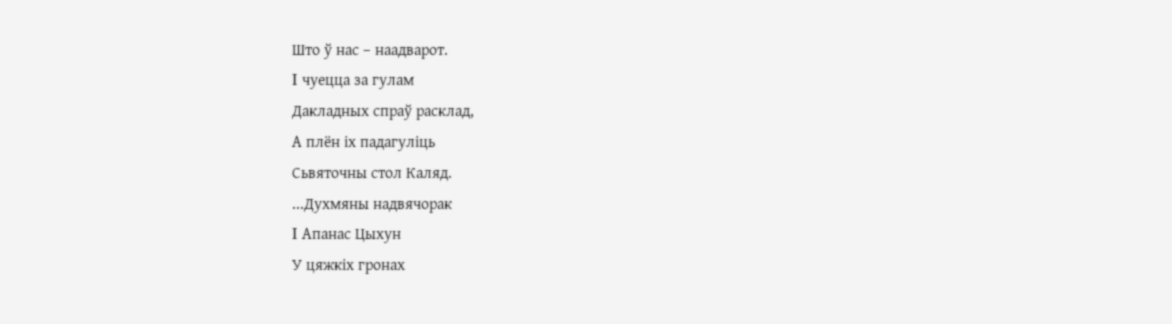Што ў нас – наадварот.
I чуецца за гулам
Дакладных спраў расклад,
А плён іх падагуліць
Сьвяточны стол Каляд.
...Духмяны надвячорак
I Апанас Цыхун
У цяжкіх гронах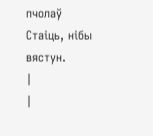пчолаў
Стаіць, нібы вястун.
|
|